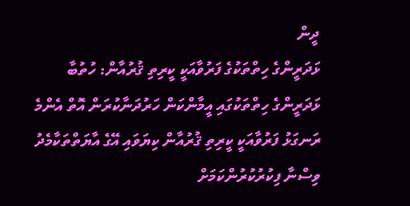ދީން
ޅަދަރީންގެ ހިތްތަކުގެ ފަރުވާއަކީ ކީރިތި ޤުރުއާން: ހުތުބާ
ޅަދަރީންގެ ހިތްތަކުގައި އީމާންކަން ހަރުދަނާކުރަން އޮތް އެންމެ ރަނގަޅު ފަރުވާއަކީ ކީރިތި ޤުރުއާން ކިޔަވައި އޭގެ އާޔަތްތަކާމެދު ވިސްނާ ފިކުރުކުރުންކަމަށް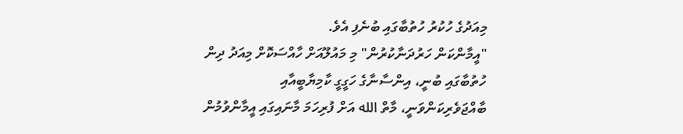މިއަދުގެ ހުކުރު ހުތުބާގައި ބުނެފި އެވެ.
"އީމާންކަން ހަރުދަނާކުރުން" މި މައުލޫއަށް ހާއްސަކޮށް މިއަދު ދިން ހުތުބާގައި ބުނީ، އިންސާނާގެ ހަގީގީ ކާމިޔާބީއާއި ބާއްޖަވެރިކަންވަނީ، މާތް الله އަށް ފުރިހަމަ މާނައިގައި އީމާންވުމުން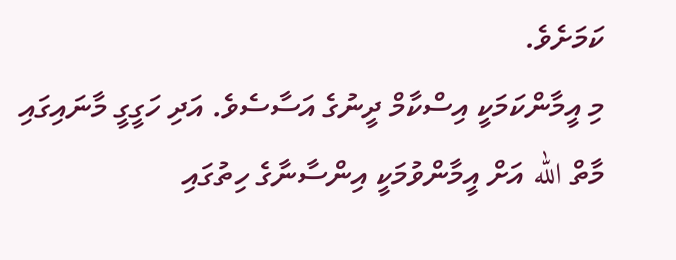ކަމަށެވެ.
މި އީމާންކަމަކީ އިސްކާމް ދީނުގެ އަސާސެވެ. އަދި ހަގީގީ މާނައިގައި މާތް الله އަށް އީމާންވުމަކީ އިންސާނާގެ ހިތުގައި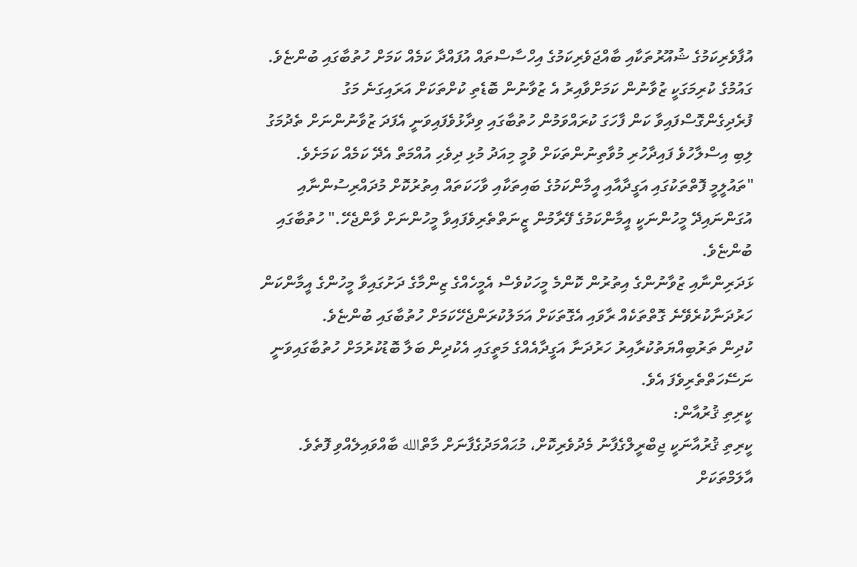އުފާވެރިކަމުގެ ޝުއޫރުތަކާއި ބާއްޖަވެރިކަމުގެ އިހްސާސްތައް އުފައްދާ ކަމެއް ކަމަށް ހުތުބާގައި ބުންޏެވެ.
ގައުމުގެ ކުރިމަގަކީ ޒުވާނުން ކަމަށްވާއިރު އެ ޒުވާނުން ބޮޑެތި ކުށްތަކަށް އަރައިގަނެ މަގު ފުރެދިގެންގޮސްފައިވާ ކަން ފާހަގަ ކުރައްވަމުން ހުތުބާގައި ވިދާޅުވެފައިވަނީ އެފަދަ ޒުވާނުންނަށް ތެދުމަގު ލިބި އިސްލާހުވެ ފައިދާހުރި މުވާތިނުންތަކަށް ވުމީ މިއަދު މުޅި ދިވެހި އުއްމަތް އެދޭ ކަމެއް ކަމަށެވެ.
"ތައުލީމީ ފޮތްތަކުގައި އަގީދާއާއި އީމާންކަމުގެ ބައިތަކާއި ވާހަކަތައް އިތުރުކޮށް މުދައްރިސުންނާއި އުގަންނައިދޭ މީހުންނަކީ އީމާންކަމުގެ ފޭރާމުން ޒީނަތްތެރިވެފައިވާ މީހުންނަށް ވާންޖެހޭ." ހުތުބާގައި ބުންޏެވެ.
ޅަދަރިންނާއި ޒުވާނުންގެ އިތުރުން ކޮންމެ މީހަކުވެސް އެމީހެއްގެ ޒިންމާގެ ދަށުގައިވާ މީހުންގެ އީމާންކަން ހަރުދަނާކުރެވޭނެ ގޮތްތަކެއް ރާވައި އެގޮތަކަށް އަމަލުކުރަންޖެހޭކަމަށް ހުތުބާގައި ބުންޏެވެ.
ކުދިން ތަރުބިއްޔަތުކުރާއިރު ހަރުދަނާ އަގީދާއެއްގެ މަތީގައި އެކުދިން ބަލާ ބޮޑުކުރުމަށް ހުތުބާގައިވަނީ ނަސޭހަތްތެރިވެފަ އެވެ.
ކީރިތި ޤުރުއާން:
ކީރިތި ޤުރުއާނަކީ ޖިބްރީލްގެފާނު މެދުވެރިކޮށް، މުޙައްމަދުގެފާނަށް މާތްالله ބާއްވައިލެއްވި ފޮތެވެ. އާލަމްތަކަށް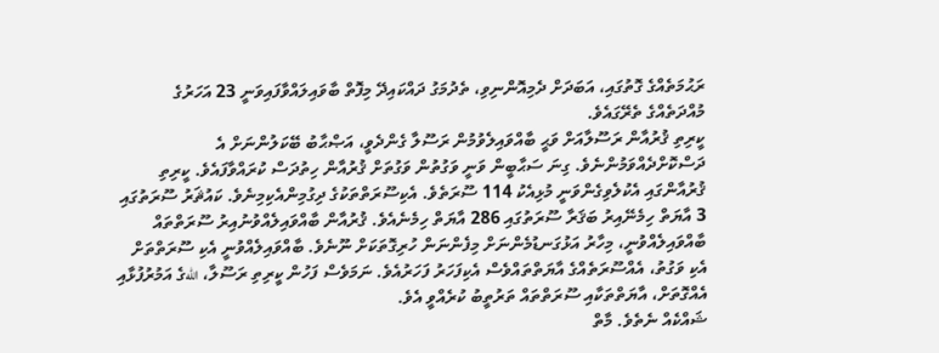ރަޙުމަތެއްގެ ގޮތުގައި، އަބަދަށް ދެމިއޮންނިވި، ތެދުމަގު ދައްކައިދޭ މިފޮތް ބާވައިލައްވާފައިވަނީ 23 އަހަރުގެ މުއްދަތެއްގެ ތެރޭގައެވެ.
ކީރިތި ޤުރުއާން ރަސޫލާއަށް ވަޙީ ބާއްވައިލެވުމުން ރަސޫލާ ގެންދެވީ، އަޞްޙާބު ބޭކަލުންނަށް އެ ދަސްކޮށްދެއްވަމުންނެވެ. ގިނަ ސަޙާބީން ވަނީ ވަގުތުން ވަގުތަށް ޤުރުއާން ހިތުދަސް ކުރައްވާފައެވެ. ކީރިތި ޤުރުއާންގައި އެކުލެވިގެންވަނީ މުޅިއެކު 114 ސޫރަތެވެ. އެކިސޫރަތްތަކުގެ ދިގުމިންއެކިމިނެވެ. ކައުޘަރު ސޫރަތުގައި 3 އާޔަތް ހިމެނޭއިރު ބަޤަރާ ސޫރަތުގައި 286 އާޔަތް ހިމެނެއެވެ. ޤުރުއާން ބާއްވައިލެއްވުނުއިރު ސޫރަތްތައް ބާއްވައިލެއްވުނީ، މިހާރު އަޅުގަނޑުމެންނަށް މިފެންނަން ހުރިގޮތަކަށް ނޫނެވެ. ބާއްވައިލެއްވުނީ އެކި ސޫރަތްތަށް އެކި ވަގުތު، އެއްސޫރަތެއްގެ އާޔަތްތައްވެސް އެކިފަހަރު ފަހަރުއެވެ. ނަމަވެސް ފަހުން ކީރިތި ރަސޫލާ، اللهގެ އަމުރުފުޅާއި އެއްގޮތަށް، އާޔަތްތަކާއި ސޫރަތްތައް ތަރުތީބު ކުރެއްވީ އެވެ.
ޝައްކެއް ނެތެވެ. މާތް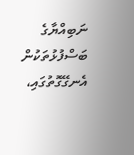ނަބިއްޔާގެ ބަސްފުޅުތަކުން އެނގޭގޮތުގައި،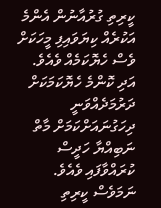ކީރިތި ގުރުއާނުން އެންމެ އަކުރެއް ކިޔަވައިފި މީހަކަށް ވެސް ހެޔޮކަމެއް ވެއެވެ. އަދި ކޮންމެ ހެޔޮކަމަކަށް ދަރުމަދެއްވަނީ ދިހަގުނައަށްކަމަށް މާތް ނަބިއްޔާ ހަދީސް ކުރައްވާފައި ވެއެވެ. ނަމަވެސް ކީރިތި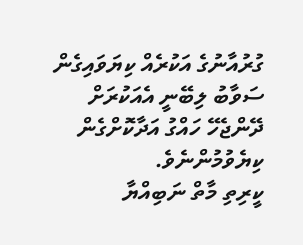ގުރުއާނުގެ އަކުރެއް ކިޔަވައިގެން ސަވާބު ލިބޭނީ އެއަކުރަށް ދޭންޖެހޭ ހައްގު އަދާކޮށްގެން ކިޔެވުމުންނެވެ.
ކީރިތި މާތް ނަބިއްޔާ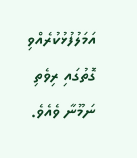އަމަލުފުޅުކުރެއްވި ގޮތުގައި ރިވެތި ނަމޫނާ ވެއެވެ.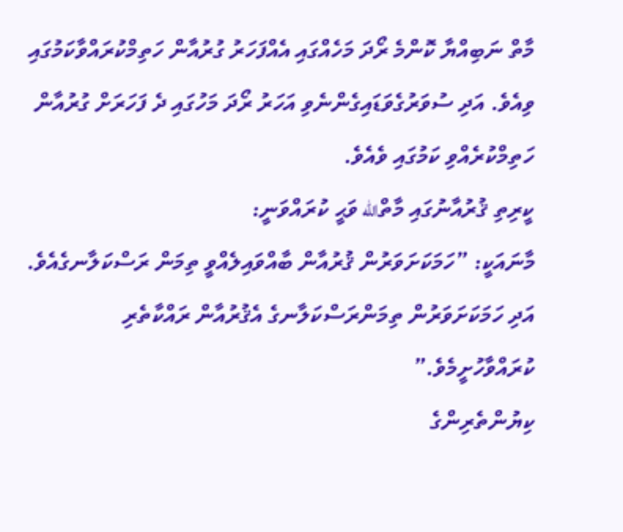މާތް ނަބިއްޔާ ކޮންމެ ރޯދަ މަހެއްގައި އެއްފަހަރު ގުރުއާން ހަތިމްކުރައްވާކަމުގައި ވިއެވެ. އަދި ސުވަރުގެވަޑައިގެންނެވި އަހަރު ރޯދަ މަހުގައި ދެ ފަހަރަށް ގުރުއާން ހަތިމްކުރެއްވި ކަމުގައި ވެއެވެ.
ކީރިތި ޤުރުއާނުގައި މާތްالله ވަޙީ ކުރައްވަނީ:
މާނައަކީ: ”ހަމަކަށަވަރުން ޤުރުއާން ބާއްވައިލެއްވީ ތިމަން ރަސްކަލާނގެއެވެ. އަދި ހަމަކަށަވަރުން ތިމަންރަސްކަލާނގެ އެޤުރުއާން ރައްކާތެރި ކުރައްވާހުށީމެވެ.”
ކިޔުންތެރިންގެ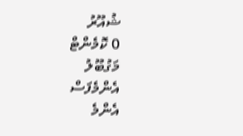ޝުއޫރު
0 ކޮމެންޓް
މަގުބޫލު
އެންމެފަސް
އެންމެ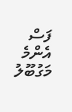ފަސް
އެންމެ މަގުބޫލު